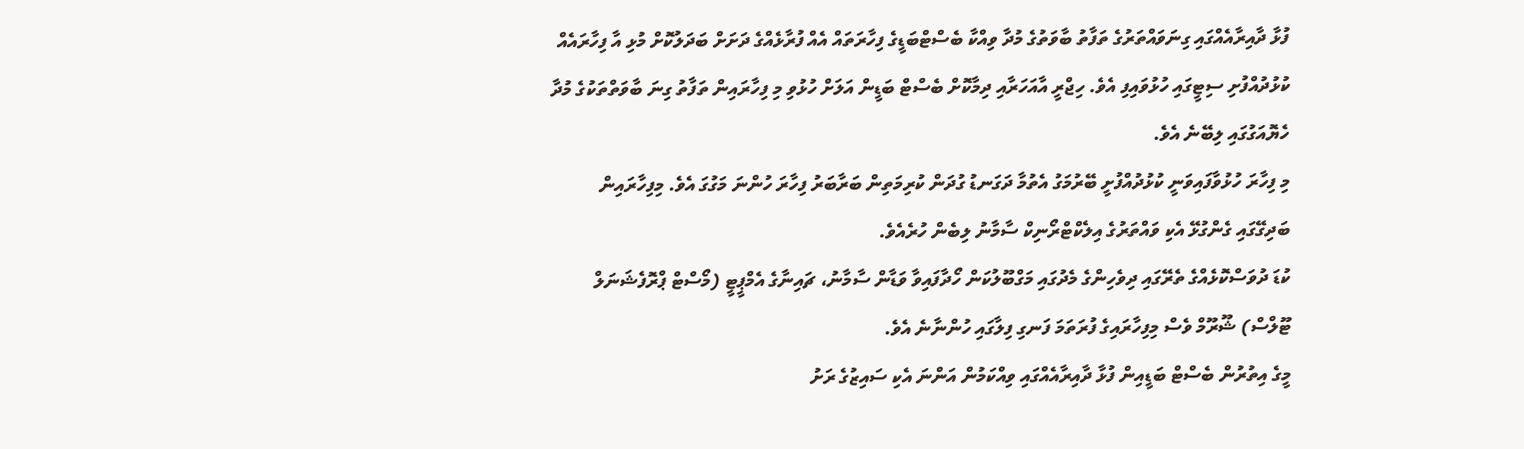ފުޅާ ދާއިރާއެއްގައި ގިނަވައްތަރުގެ ތަފާތު ބާވަތުގެ މުދާ ވިއްކާ ބެސްޓްބަޑީގެ ފިހާރަތައް އެއް ފުރާޅެއްގެ ދަށަށް ބަދަލުކޮށް މުޅި އާ ފިހާރައެއް ކުޅުދުއްފުށި ސިޓީގައި ހުޅުވައިފި އެވެ. ހިޖްރީ އާއަހަރާއި ދިމާކޮށް ބެސްޓް ބަޑީން އަލަށް ހުޅުވި މި ފިހާރައިން ތަފާތު ގިނަ ބާވަތްތަކުގެ މުދާ ހެޔޮއަގުގައި ލިބޭނެ އެވެ.
މި ފިހާރަ ހުޅުވާފައިވަނީ ކުޅުދުއްފުށީ ބޭރުމަގު އެތުމާ ދަގަނޑު ގުދަން ކުރިމަތިން ބަރާބަރު ފިހާރަ ހުންނަ މަގުގަ އެވެ. މިފިހާރައިން ބަދިގޭގައި ގެންގުޅޭ އެކި ވައްތަރުގެ އިލެކްޓްރޯނިކް ސާމާނު ލިބެން ހުރެއެވެ.
ކުޑަ ދުވަސްކޮޅެއްގެ ތެރޭގައި ދިވެހިންގެ މެދުގައި މަގްބޫލުކަން ހޯދާފައިވާ ވަޑާން ސާމާނު، ޗައިނާގެ އެމްޕީޓީ (މޯސްޓް ޕްރޮފެޝަނަލް ޓޫލްސް) ޝޫރޫމް ވެސް މިފިހާރައިގެ ފުރަތަމަ ފަނގި ފިލާގައި ހުންނާނެ އެވެ.
މީގެ އިތުރުން ބެސްޓް ބަޑީއިން ފުޅާ ދާއިރާއެއްގައި ވިއްކަމުން އަންނަ އެކި ސައިޒުގެ ރަށު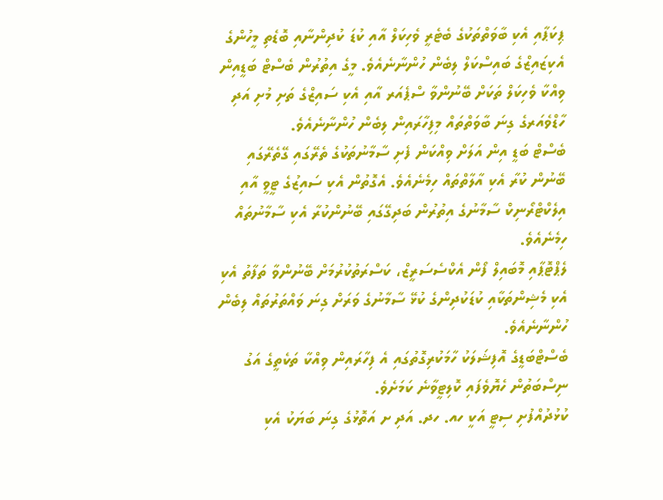ޕިކަޕާއި އެކި ބާވަތްތަކުގެ ބެޓެރީ ވެހިކަލް އާއި ކުޑަ ކުދިންނާއި ބޮޑެތި މީހުންގެ އެކިޒައިޒްގެ ބައިސްކަލް ލިބެން ހުންނާނެއެވެ. މީގެ އިތުރުން ބެސްޓް ބަޑީއިން ވިއްކާ ވެހިކަލް ތަކަށް ބޭނުންވާ ސްޕެއަރ އާއި އެކި ސައިޒްގެ ތަށި މުށި އަދި ހާޑްވެއަރގެ ގިނަ ބާވަތްތައް މިފިހާރައިން ލިބެން ހުންނާނެއެވެ.
ބެސްޓް ބަޑީ އިން އަލަށް ވިއްކަން ފެށި ސާމާނުތަކުގެ ތެރޭގައި ގޭތެރޭގައި ބޭނުން ކުރާ އެކި އާލާތްތައް ހިމެނެއެވެ. އެގޮތުން އެކި ސައިޒުގެ ޓީވީ އާއި އިލެކްޓްރޯނިކް ސާމާނުގެ އިތުރުން ބަދިގޭގައި ބޭނުންކުރާ އެކި ސާމާނުތައް ހިމެނެއެވެ.
ލެޕްޓޮޕާއި މޮބައިލް ފޯން އެކްސެސަރީޒް، ކަސްރަތުކުރުމަށް ބޭނުންވާ ތަފާތު އެކި އެކި މެޝިންތަކާއި ކުޑަކުދިންގެ ކުޅޭ ސާމާނުގެ ވަރަށް ގިނަ ވައްތަރުތައް ލިބެން ހުންނާނެއެވެ.
ބެސްޓްބަޑީގެ އޮފިޝަލަކު ހާމަކުރިގޮތުގައި އެ ފިހާރައިން ވިއްކާ ތަކެތީގެ އަގު ނިސްބަތުން ހެޔޮވެފައި ކޮލިޓީވާނެ ކަމަށެވެ.
ކުޅުދުއްފުށި ސިޓީ އަކީ ހއ. ހދ. އަދި ށ އަތޮޅުގެ ގިނަ ބަޔަކު އެކި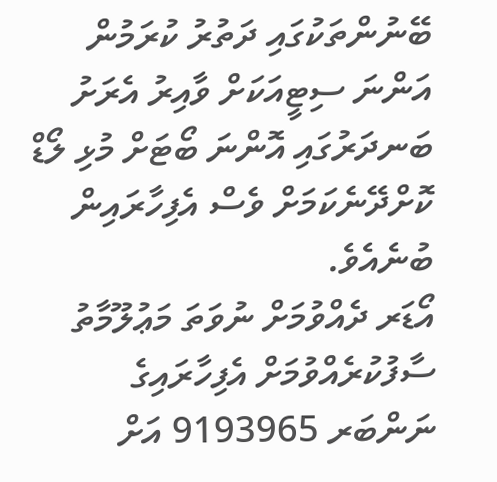ބޭނުންތަކުގައި ދަތުރު ކުރަމުން އަންނަ ސިޓީއަކަށް ވާއިރު އެރަށު ބަނދަރުގައި އޮންނަ ބޯޓަށް މުޅި ލޯޑް ކޮށްދޭނެކަމަށް ވެސް އެފިހާރައިން ބުނެއެވެ.
އޯޑަރ ދެއްވުމަށް ނުވަތަ މަޢުލޫމާތު ސާފުކުރެއްވުމަށް އެފިހާރައިގެ ނަންބަރ 9193965 އަށް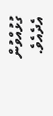ގުޅުއްވުން އެދެއެވެ.